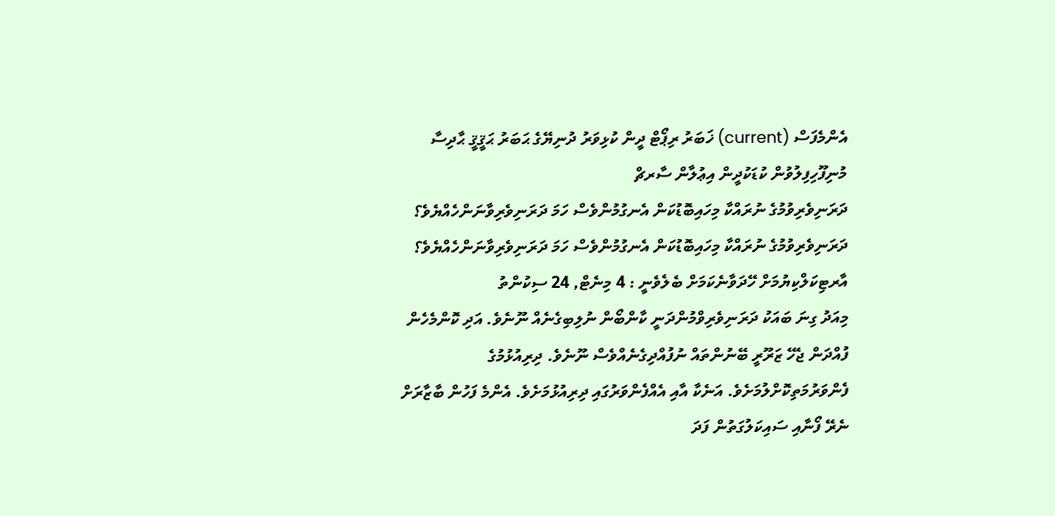އެންމެފަސް (current) ޚަބަރު ރިޕޯޓް ދީން ކުޅިވަރު ދުނިޔޭގެ ޙަބަރު ޙަޤީޤީ ޙާދިސާ މުނިފޫހިފިލުވުން ކުޑަކުދީން އިޢުލާން ސާރޗް
ދަރަނިވެރިވުމުގެ ނުރައްކާ މިހައިބޮޑުކަން އެނގުމުންވެސް ހަމަ ދަރަނިވެރިވާނަންހެއްޔެވެ؟
ދަރަނިވެރިވުމުގެ ނުރައްކާ މިހައިބޮޑުކަން އެނގުމުންވެސް ހަމަ ދަރަނިވެރިވާނަންހެއްޔެވެ؟
އާރޓިކަލްކިޔުމަށް ހޭދަވާނެކަމަށް ބެލެވެނީ : 4 މިނެޓް, 24 ސިކުންތު
މިއަދު ގިނަ ބައަކު ދަރަނިވެރިވްމުންދަނީ ކާންބޯން ނުލިބިގެނެއް ނޫނެވެ. އަދި ކޮންމެހެން ފުއްދަން ޖެހޭ ޒަރޫރީ ބޭނުންތައް ނުފުއްދިގެނެއްވެސް ނޫނެވެ. ދިރިއުޅުމުގެ ފެންވަރުމަތިކޮށްލުމަށެވެ. އަނެކާ އާއި އެއްފެންވަރުގައި ދިރިއުޅުމަށެވެ. އެންމެ ފަހުން ބާޒާރަށް ނެރޭ ފޯނާއި ސައިކަލުގަތުން ފަދަ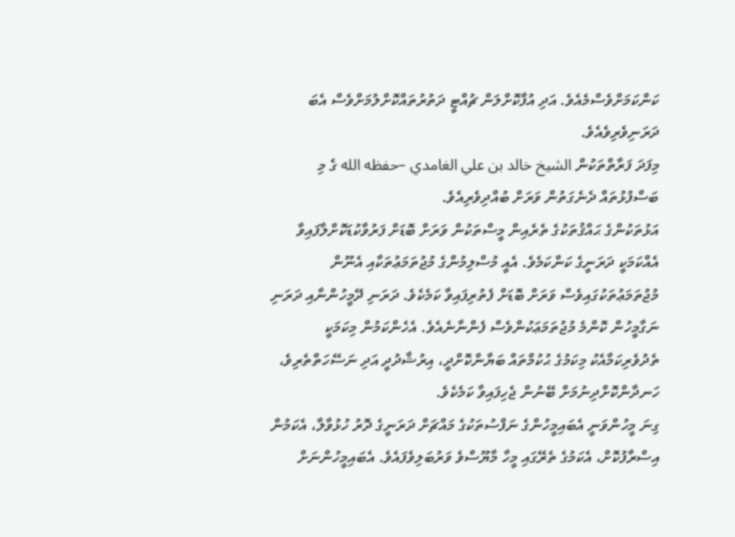ކަންކަމަށްވެސްމެއެވެ. އަދި އުފާކޮށްލަން ޗުއްޓީ ދަތުރުތައްކޮށްލުމަށްވެސް އެބަ ދަރަނިވެރިވެއެވެ.
މިފަދަ ފަރާތްތަކުން الشيخ خالد بن علي الغامدي –حفظه الله ގެ މި ބަސްފުޅުތައް ދެނެގަތުން ވަރަށް ބުއްދިވެރިއެވެ.
އަޅުތަކުންގެ ޙައްޤުތަކުގެ ތެރެއިން މީސްތަކުން ވަރަށް ބޮޑަށް ފަރުވާކުޑަކޮށްލާފައިވާ އެއްކަމަކީ ދަރަނީގެ ކަންކަމެވެ. އެއީ މުސްލިމުންގެ މުޖުތަމަޢުތަކާއި އެނޫން މުޖުތަމަޢުތަކުގައިވެސް ވަރަށް ބޮޑަށް ފެތުރިފައިވާ ކަމެކެވެ. ދަރަނި ދޭމީހުންނާއި ދަރަނި ނަގާމީހުން ކޮންމެ މުޖުތަމަޢަކުންވެސް ފެންނާނެއެވެ. އެހެންކަމުން މިކަމަކީ ތެދުވެރިކަމާއެކު މިކަމުގެ ޙުކުމްތައް ބަޔާންކޮށްދީ، އިރުޝާދުދީ އަދި ނަސޭހަތްތެރިވެ، ހަނދާންކޮށްދިނުމަށް ބޭނުން ޖެހިފައިވާ ކަމެކެވެ.
ގިނަ މީހުންވަނީ އެބައިމީހުންގެ ނަފްސުތަކުގެ މައްޗަށް ދަރަނީގެ ދޮރު ހުޅުވާލާ، އެކަމުން އިސްރާފުކޮށް، އެކަމުގެ ތެރޭގައި މީހާ މާޔޫސްވެ ވަރުބަލިވެފައެވެ. އެބައިމީހުންނަށް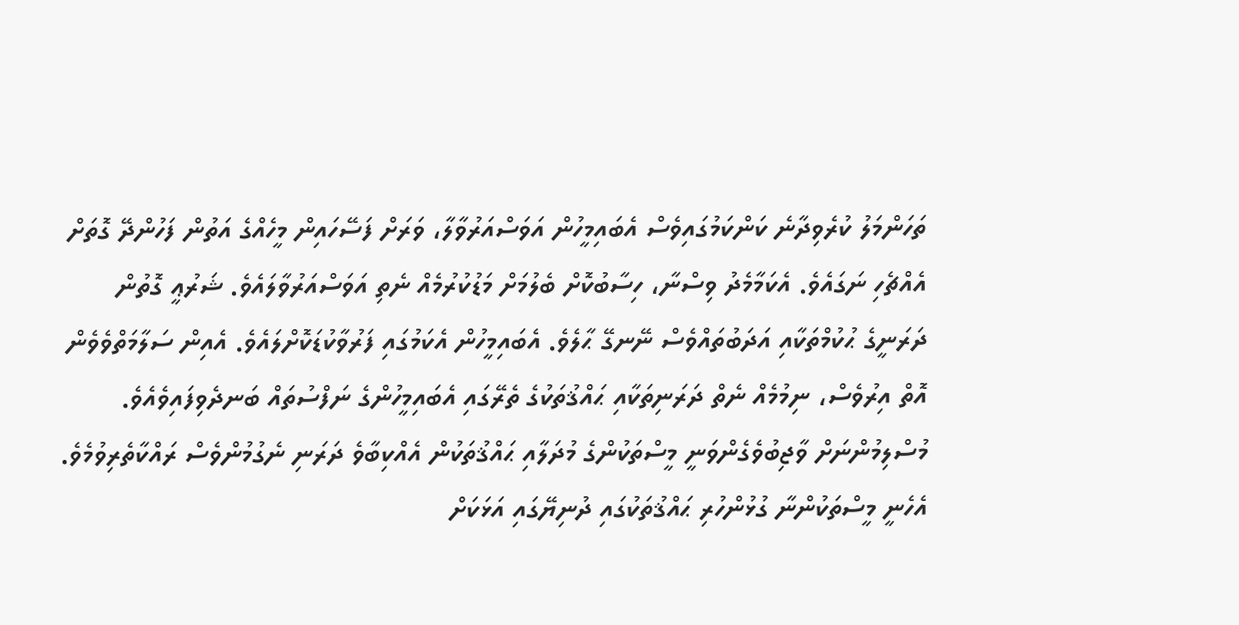ތަހަންމަލު ކުރެވިދާނެ ކަންކަމުގައިވެސް އެބައިމީހުން އަވަސްއަރުވާލާ، ވަރަށް ފަސޭހައިން މީހެއްގެ އަތުން ފަހުންދޭ ގޮތަށް އެއްޗެހި ނަގައެވެ. އެކަމާމެދު ވިސްނާ، ހިސާބުކޮށް ބެލުމަށް މަޑުކުރުމެއް ނެތި އަވަސްއަރުވާލައެވެ. ޝަރުޢީ ގޮތުން ދަރަނީގެ ޙުކުމްތަކާއި އަދަބުތައްވެސް ނޭނގޭ ޙާލެވެ. އެބައިމީހުން އެކަމުގައި ފަރުވާކުޑަކޮށްލައެވެ. އެއިން ސަލާމަތްވެވެން އޮތް އިރުވެސް، ނިމުމެއް ނެތް ދަރަނިތަކާއި ޙައްޤުތަކުގެ ތެރޭގައި އެބައިމީހުންގެ ނަފްސުތައް ބަނދެވިފައިވެއެވެ.
މުސްލިމުންނަށް ވާޖިބުވެގެންވަނީ މީސްތަކުންގެ މުދަލާއި ޙައްޤުތަކުން އެއްކިބާވެ ދަރަނި ނެގުމުންވެސް ރައްކާތެރިވުމެވެ. އެހެނީ މީސްތަކުންނާ ގުޅުންހުރި ޙައްޤުތަކުގައި ދުނިޔޭގައި އަޅަކަށް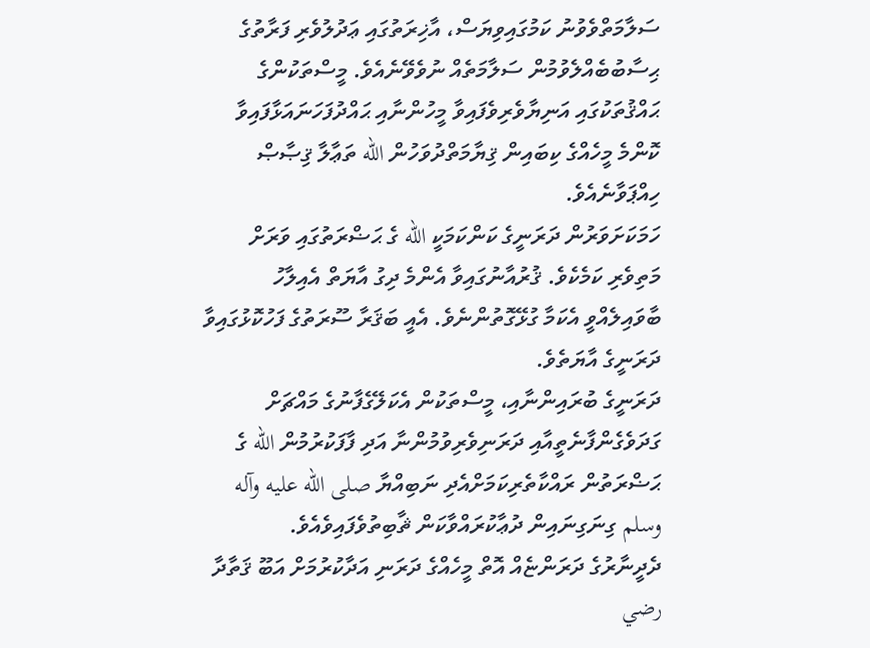ސަލާމަތްވެވުނު ކަމުގައިވިޔަސް، އާޚިރަތުގައި ޢަދުލުވެރި ފަރާތުގެ ޙިސާބުބެއްލެވުމުން ސަލާމަތެއް ނުވެވޭނެއެވެ. މީސްތަކުންގެ ޙައްޤުތަކުގައި އަނިޔާވެރިވެފައިވާ މީހުންނާއި ޙައްދުފަހަނައަޅާފައިވާ ކޮންމެ މީހެއްގެ ކިބައިން ޤިޔާމަތްދުވަހުން الله ތަޢާލާ ޤިޞާޞް ހިއްޕަވާނެއެވެ.
ހަމަކަށަވަރުން ދަރަނީގެ ކަންކަމަކީ الله ގެ ޙަޟްރަތުގައި ވަރަށް މަތިވެރި ކަމެކެވެ. ޤުރުއާނުގައިވާ އެންމެ ދިގު އާޔަތް އެއިލާހު ބާވައިލެއްވީ އެކަމާ ގުޅޭގޮތުންނެވެ. އެއީ ބަޤަރާ ސޫރަތުގެ ފަހުކޮޅުގައިވާ ދަރަނީގެ އާޔަތެވެ.
ދަރަނީގެ ބުރައިންނާއި، މީސްތަކުން އެކަލޭގެފާނުގެ މައްޗަށް ގަދަވެގެންފާނެތީއާއި ދަރަނިވެރިވުމުންނާ އަދި ފާފަކުރުމުން الله ގެ ޙަޟްރަތުން ރައްކާތެރިކަމަށްއެދި ނަބިއްޔާ صلى الله عليه وآله وسلم ގިނަގިނައިން ދުޢާކުރައްވާކަން ޘާބިތުވެފައިވެއެވެ.
ދެދީނާރުގެ ދަރަންޏެއް އޮތް މީހެއްގެ ދަރަނި އަދާކުރުމަށް އަބޫ ޤަތާދާ رضي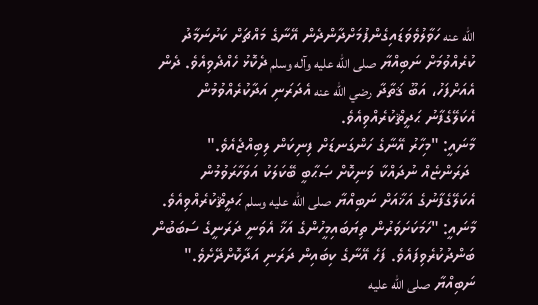الله عنه ހަވާލުވެވަޑައިގެންފުމަށްދާންދެން އޭނާގެ މައްޗަށް ކަށުނަމާދު ކުރެއްވުމަށް ނަބިއްޔާ صلى الله عليه وآله وسلم ދެކޮޅު ހެއްދެވިއެވެ. ދެން އެއަށްފަހު، އަބޫ ޤަތާދާ رضي الله عنه އެދަރަނި އަދާކުރެއްވުމުން އެކަލޭގެފާނު ޙަދީޘްކުރެއްވިއެވެ.
މާނައީ: "މިހާރު އޭނާގެ ހަންގަނޑަށް ފިނިކަން ލިބިއްޖެއެވެ."
 ދަރަންޏެއް ނުދައްކާ ވަނިކޮށް ޞަޙާބީ ބޭކަލަކު އަވަހާރަވުމުން އެކަލޭގެފާނުގެ އަޚާއަށް ނަބިއްޔާ صلى الله عليه وسلم ޙަދީޘްކުރެއްވިއެވެ.
މާނައީ: "ހަމަކަށަވަރުން ތިޔަބައިމީހުންގެ އަޚާ އެވަނީ ދަރަނީގެ ސަބަބުން ބަންދުކުރެވިފައެވެ. ފަހެ އޭނާގެ ކިބައިން ދަރަނި އަދާކޮށްދޭށެވެ."
ނަބިއްޔާ صلى الله عليه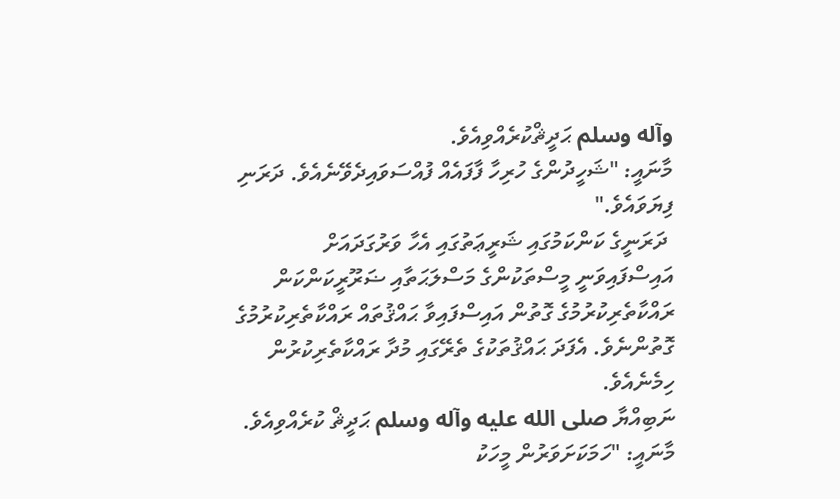وآله وسلم ޙަދީޘްކުރެއްވިއެވެ.
މާނައީ: "ޝަހީދުންގެ ހުރިހާ ފާފައެއް ފުއްސަވައިދެވޭނެއެވެ. ދަރަނި ފިޔަވައެވެ."
 ދަރަނީގެ ކަންކަމުގައި ޝަރީޢަތުގައި އެހާ ވަރުގަދައަށް އައިސްފައިވަނީ މީސްތަކުންގެ މަސްލަޙަތާއި ޟަރޫރީކަންކަން ރައްކާތެރިކުރުމުގެ ގޮތުން އައިސްފައިވާ ޙައްޤުތައް ރައްކާތެރިކުރުމުގެ ގޮތުންނެވެ. އެފަދަ ޙައްޤުތަކުގެ ތެރޭގައި މުދާ ރައްކާތެރިކުރުން ހިމެނެއެވެ.
ނަބިއްޔާ صلى الله عليه وآله وسلم ޙަދީޘް ކުރެއްވިއެވެ.
މާނައީ: "ހަމަކަށަވަރުން މީހަކު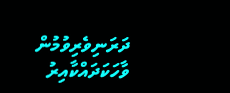ދަރަނިވެރިވުމުން ވާހަކަދައްކާއިރު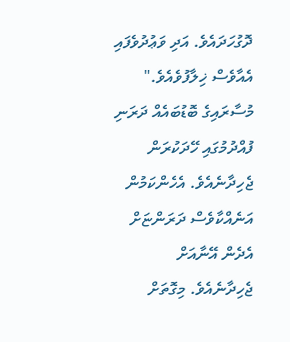ދޮގުހަދައެވެ. އަދި ވަޢުދުވެފައި އެއާވެސް ޚިލާފުވެއެވެ."
މުސާރައިގެ ބޮޑުބައެއް ދަރަނި ފުއްދުމުގައި ހޭދަކުރަން ޖެހިދާނެއެވެ. އެހެންކަމުން އަނެއްކާވެސް ދަރަންޏަށް އެދެން އޭނާއަށް ޖެހިދާނެއެވެ. މިގޮތަށް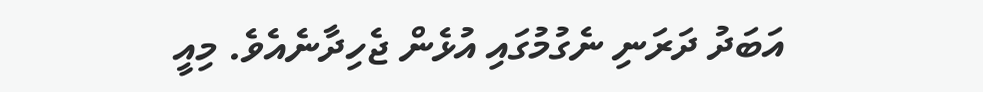އަބަދު ދަރަނި ނެގުމުގައި އުޅެން ޖެހިދާނެއެވެ. މިއީ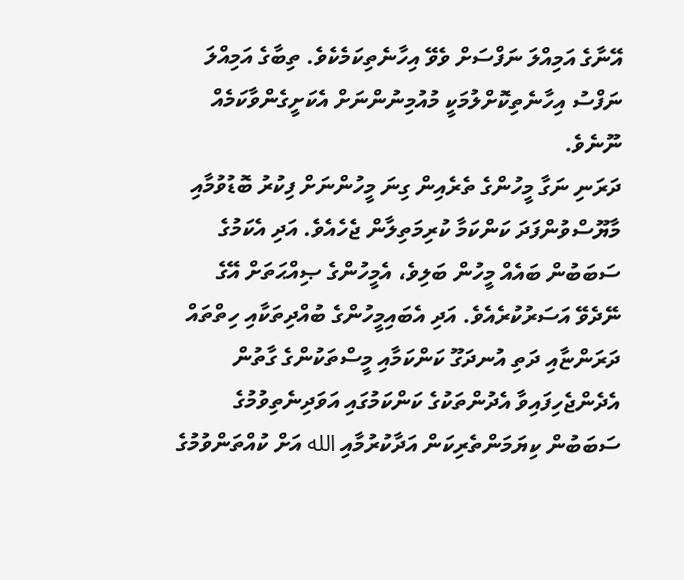އޭނާގެ އަމިއްލަ ނަފްސަށް ވެވޭ އިހާނެތިކަމެކެވެ. ތިބާގެ އަމިއްލަ ނަފްސު އިހާނެތިކޮށްލުމަކީ މުއުމިނުންނަށް އެކަށީގެންވާކަމެއް ނޫނެވެ.
ދަރަނި ނަގާ މީހުންގެ ތެރެއިން ގިނަ މީހުންނަށް ފިކުރު ބޮޑުވުމާއި މާޔޫސްވުންފަދަ ކަންކަމާ ކުރިމަތިލާން ޖެހެއެވެ. އަދި އެކަމުގެ ސަބަބުން ބައެއް މީހުން ބަލިވެ، އެމީހުންގެ ޞިއްޙަތަށް އޭގެ ނޭދެވޭ އަސަރުކުރެއެވެ. އަދި އެބައިމީހުންގެ ބުއްދިތަކާއި ހިތްތައް ދަރަންޏާއި ދަތި އުނދަގޫ ކަންކަމާއި މީސްތަކުންގެ ގާތުން އެދެންޖެހިފައިވާ އެދުންތަކުގެ ކަންކަމުގައި އަވަދިނެތިވުމުގެ ސަބަބުން ކިޔަމަންތެރިކަން އަދާކުރުމާއި الله އަށް ކުއްތަންވުމުގެ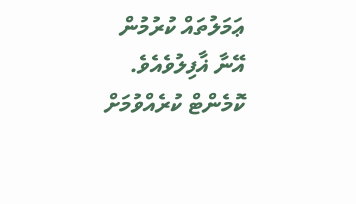ޢަމަލުތައް ކުރުމުން އޭނާ ޣާފިލުވެއެވެ.
ކޮމެންޓް ކުރެއްވުމަށް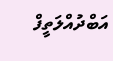އަބްދުއްލަތީފް